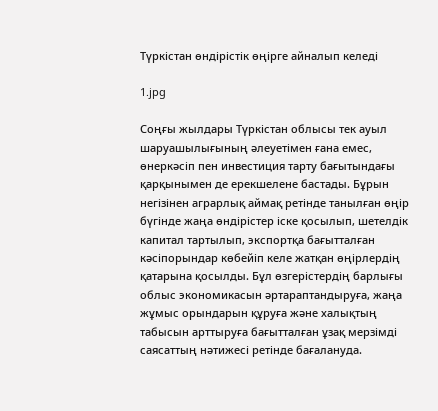Түркістан өндірістік өңірге айналып келеді

1.jpg

Соңғы жылдары Түркістан облысы тек ауыл шаруашылығының әлеуетімен ғана емес, өнеркәсіп пен инвестиция тарту бағытындағы қарқынымен де ерекшелене бастады. Бұрын негізінен аграрлық аймақ ретінде танылған өңір бүгінде жаңа өндірістер іске қосылып, шетелдік капитал тартылып, экспортқа бағытталған кәсіпорындар көбейіп келе жатқан өңірлердің қатарына қосылды. Бұл өзгерістердің барлығы облыс экономикасын әртараптандыруға, жаңа жұмыс орындарын құруға және халықтың табысын арттыруға бағытталған ұзақ мерзімді саясаттың нәтижесі ретінде бағалануда.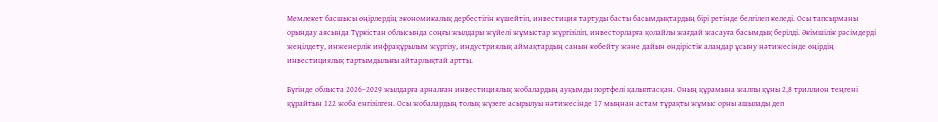Мемлекет басшысы өңірлердің экономикалық дербестігін күшейтіп, инвестиция тартуды басты басымдықтардың бірі ретінде белгілеп келеді. Осы тапсырманы орындау аясында Түркістан облысында соңғы жылдары жүйелі жұмыстар жүргізіліп, инвесторларға қолайлы жағдай жасауға басымдық берілді. Әкімшілік рәсімдерді жеңілдету, инженерлік инфрақұрылым жүргізу, индустриялық аймақтардың санын көбейту және дайын өндірістік алаңдар ұсыну нәтижесінде өңірдің инвестициялық тартымдылығы айтарлықтай артты.

Бүгінде облыста 2026–2029 жылдарға арналған инвестициялық жобалардың ауқымды портфелі қалыптасқан. Оның құрамына жалпы құны 2,8 триллион теңгені құрайтын 122 жоба енгізілген. Осы жобалардың толық жүзеге асырылуы нәтижесінде 17 мыңнан астам тұрақты жұмыс орны ашылады деп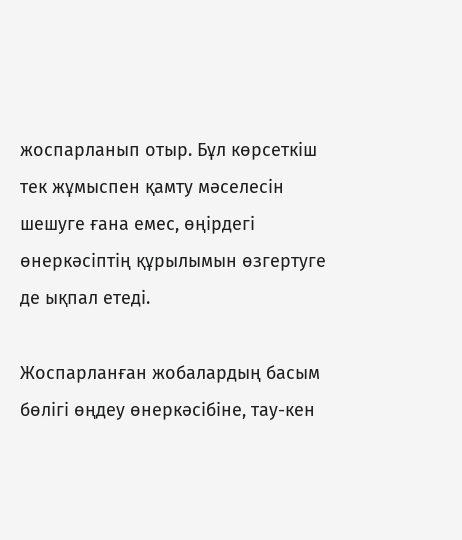жоспарланып отыр. Бұл көрсеткіш тек жұмыспен қамту мәселесін шешуге ғана емес, өңірдегі өнеркәсіптің құрылымын өзгертуге де ықпал етеді.

Жоспарланған жобалардың басым бөлігі өңдеу өнеркәсібіне, тау-кен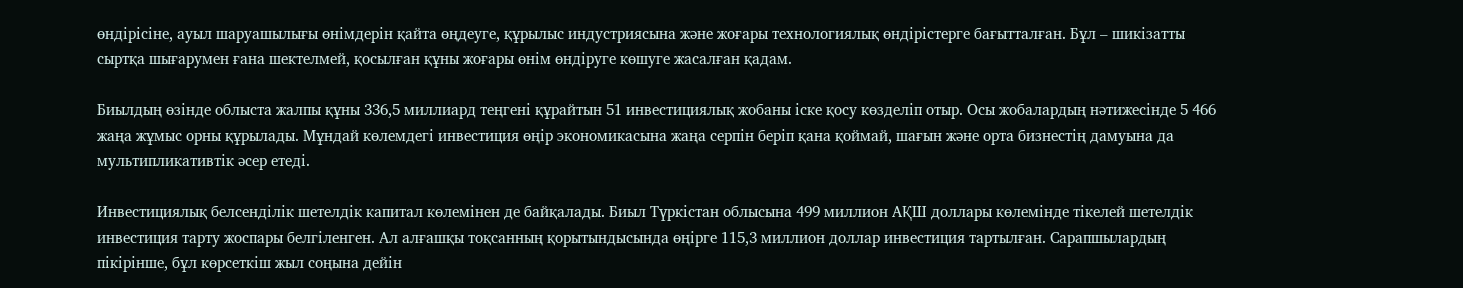өндірісіне, ауыл шаруашылығы өнімдерін қайта өңдеуге, құрылыс индустриясына және жоғары технологиялық өндірістерге бағытталған. Бұл – шикізатты сыртқа шығарумен ғана шектелмей, қосылған құны жоғары өнім өндіруге көшуге жасалған қадам.

Биылдың өзінде облыста жалпы құны 336,5 миллиард теңгені құрайтын 51 инвестициялық жобаны іске қосу көзделіп отыр. Осы жобалардың нәтижесінде 5 466 жаңа жұмыс орны құрылады. Мұндай көлемдегі инвестиция өңір экономикасына жаңа серпін беріп қана қоймай, шағын және орта бизнестің дамуына да мультипликативтік әсер етеді.

Инвестициялық белсенділік шетелдік капитал көлемінен де байқалады. Биыл Түркістан облысына 499 миллион АҚШ доллары көлемінде тікелей шетелдік инвестиция тарту жоспары белгіленген. Ал алғашқы тоқсанның қорытындысында өңірге 115,3 миллион доллар инвестиция тартылған. Сарапшылардың пікірінше, бұл көрсеткіш жыл соңына дейін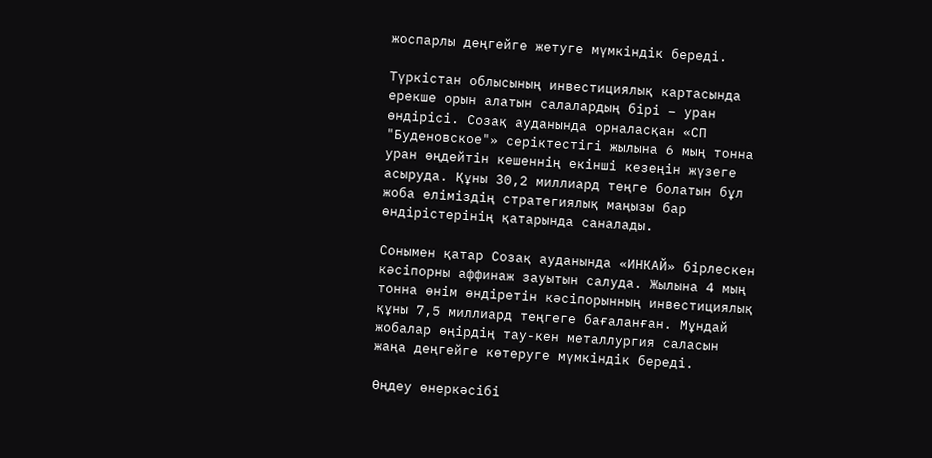жоспарлы деңгейге жетуге мүмкіндік береді.

Түркістан облысының инвестициялық картасында ерекше орын алатын салалардың бірі – уран өндірісі. Созақ ауданында орналасқан «СП "Буденовское"» серіктестігі жылына 6 мың тонна уран өңдейтін кешеннің екінші кезеңін жүзеге асыруда. Құны 30,2 миллиард теңге болатын бұл жоба еліміздің стратегиялық маңызы бар өндірістерінің қатарында саналады.

Сонымен қатар Созақ ауданында «ИНКАЙ» бірлескен кәсіпорны аффинаж зауытын салуда. Жылына 4 мың тонна өнім өндіретін кәсіпорынның инвестициялық құны 7,5 миллиард теңгеге бағаланған. Мұндай жобалар өңірдің тау-кен металлургия саласын жаңа деңгейге көтеруге мүмкіндік береді.

Өңдеу өнеркәсібі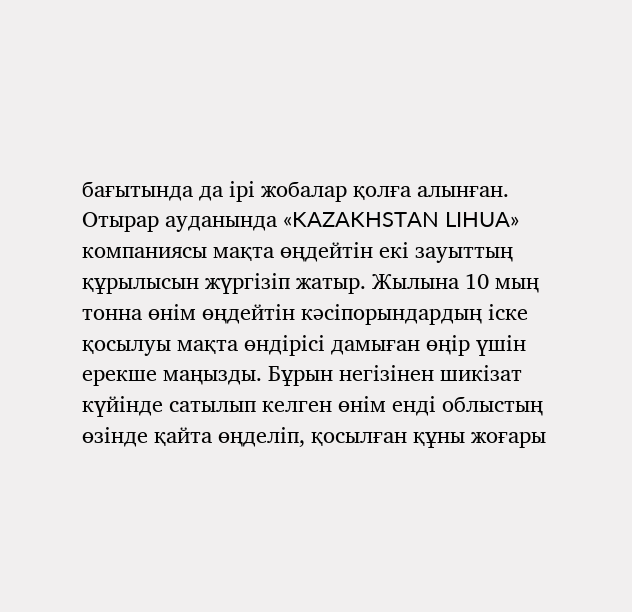бағытында да ірі жобалар қолға алынған. Отырар ауданында «KAZAKHSTAN LIHUA» компаниясы мақта өңдейтін екі зауыттың құрылысын жүргізіп жатыр. Жылына 10 мың тонна өнім өңдейтін кәсіпорындардың іске қосылуы мақта өндірісі дамыған өңір үшін ерекше маңызды. Бұрын негізінен шикізат күйінде сатылып келген өнім енді облыстың өзінде қайта өңделіп, қосылған құны жоғары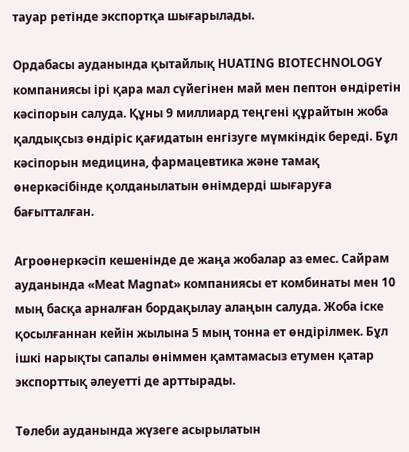тауар ретінде экспортқа шығарылады.

Ордабасы ауданында қытайлық HUATING BIOTECHNOLOGY компаниясы ірі қара мал сүйегінен май мен пептон өндіретін кәсіпорын салуда. Құны 9 миллиард теңгені құрайтын жоба қалдықсыз өндіріс қағидатын енгізуге мүмкіндік береді. Бұл кәсіпорын медицина, фармацевтика және тамақ өнеркәсібінде қолданылатын өнімдерді шығаруға бағытталған.

Агроөнеркәсіп кешенінде де жаңа жобалар аз емес. Сайрам ауданында «Meat Magnat» компаниясы ет комбинаты мен 10 мың басқа арналған бордақылау алаңын салуда. Жоба іске қосылғаннан кейін жылына 5 мың тонна ет өндірілмек. Бұл ішкі нарықты сапалы өніммен қамтамасыз етумен қатар экспорттық әлеуетті де арттырады.

Төлеби ауданында жүзеге асырылатын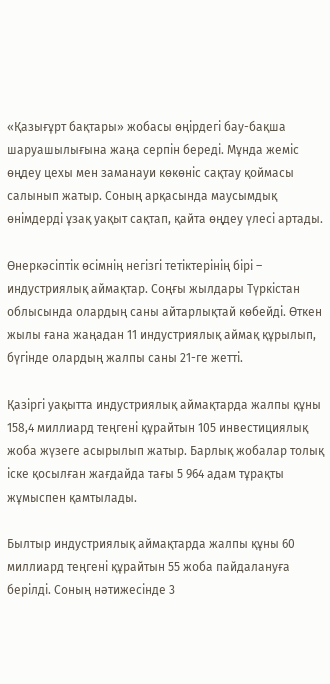«Қазығұрт бақтары» жобасы өңірдегі бау-бақша шаруашылығына жаңа серпін береді. Мұнда жеміс өңдеу цехы мен заманауи көкөніс сақтау қоймасы салынып жатыр. Соның арқасында маусымдық өнімдерді ұзақ уақыт сақтап, қайта өңдеу үлесі артады.

Өнеркәсіптік өсімнің негізгі тетіктерінің бірі – индустриялық аймақтар. Соңғы жылдары Түркістан облысында олардың саны айтарлықтай көбейді. Өткен жылы ғана жаңадан 11 индустриялық аймақ құрылып, бүгінде олардың жалпы саны 21-ге жетті.

Қазіргі уақытта индустриялық аймақтарда жалпы құны 158,4 миллиард теңгені құрайтын 105 инвестициялық жоба жүзеге асырылып жатыр. Барлық жобалар толық іске қосылған жағдайда тағы 5 964 адам тұрақты жұмыспен қамтылады.

Былтыр индустриялық аймақтарда жалпы құны 60 миллиард теңгені құрайтын 55 жоба пайдалануға берілді. Соның нәтижесінде 3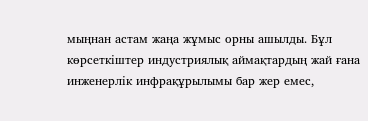мыңнан астам жаңа жұмыс орны ашылды. Бұл көрсеткіштер индустриялық аймақтардың жай ғана инженерлік инфрақұрылымы бар жер емес,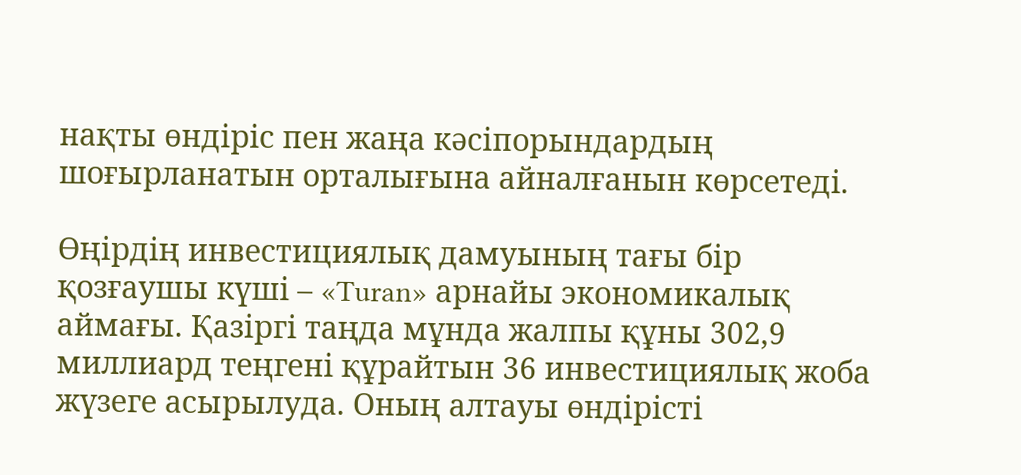нақты өндіріс пен жаңа кәсіпорындардың шоғырланатын орталығына айналғанын көрсетеді.

Өңірдің инвестициялық дамуының тағы бір қозғаушы күші – «Turan» арнайы экономикалық аймағы. Қазіргі таңда мұнда жалпы құны 302,9 миллиард теңгені құрайтын 36 инвестициялық жоба жүзеге асырылуда. Оның алтауы өндірісті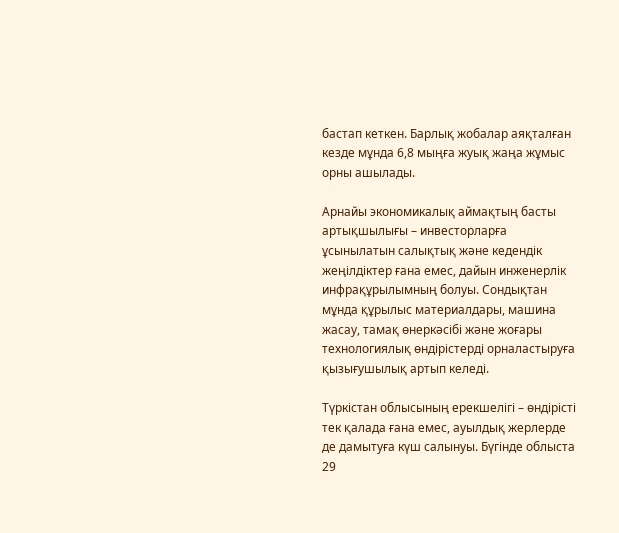бастап кеткен. Барлық жобалар аяқталған кезде мұнда 6,8 мыңға жуық жаңа жұмыс орны ашылады.

Арнайы экономикалық аймақтың басты артықшылығы – инвесторларға ұсынылатын салықтық және кедендік жеңілдіктер ғана емес, дайын инженерлік инфрақұрылымның болуы. Сондықтан мұнда құрылыс материалдары, машина жасау, тамақ өнеркәсібі және жоғары технологиялық өндірістерді орналастыруға қызығушылық артып келеді.

Түркістан облысының ерекшелігі – өндірісті тек қалада ғана емес, ауылдық жерлерде де дамытуға күш салынуы. Бүгінде облыста 29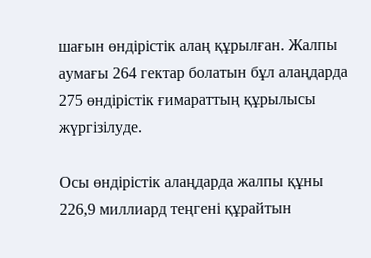шағын өндірістік алаң құрылған. Жалпы аумағы 264 гектар болатын бұл алаңдарда 275 өндірістік ғимараттың құрылысы жүргізілуде.

Осы өндірістік алаңдарда жалпы құны 226,9 миллиард теңгені құрайтын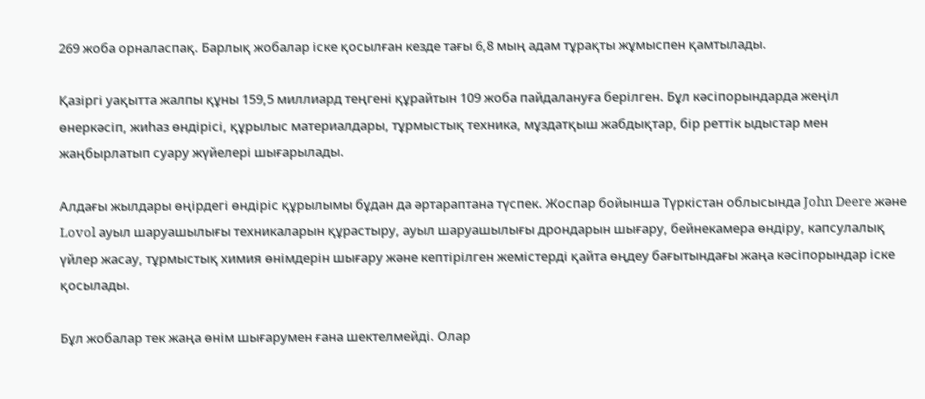269 жоба орналаспақ. Барлық жобалар іске қосылған кезде тағы 6,8 мың адам тұрақты жұмыспен қамтылады.

Қазіргі уақытта жалпы құны 159,5 миллиард теңгені құрайтын 109 жоба пайдалануға берілген. Бұл кәсіпорындарда жеңіл өнеркәсіп, жиһаз өндірісі, құрылыс материалдары, тұрмыстық техника, мұздатқыш жабдықтар, бір реттік ыдыстар мен жаңбырлатып суару жүйелері шығарылады.

Алдағы жылдары өңірдегі өндіріс құрылымы бұдан да әртараптана түспек. Жоспар бойынша Түркістан облысында John Deere және Lovol ауыл шаруашылығы техникаларын құрастыру, ауыл шаруашылығы дрондарын шығару, бейнекамера өндіру, капсулалық үйлер жасау, тұрмыстық химия өнімдерін шығару және кептірілген жемістерді қайта өңдеу бағытындағы жаңа кәсіпорындар іске қосылады.

Бұл жобалар тек жаңа өнім шығарумен ғана шектелмейді. Олар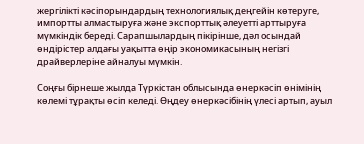жергілікті кәсіпорындардың технологиялық деңгейін көтеруге, импортты алмастыруға және экспорттық әлеуетті арттыруға мүмкіндік береді. Сарапшылардың пікірінше, дәл осындай өндірістер алдағы уақытта өңір экономикасының негізгі драйверлеріне айналуы мүмкін.

Соңғы бірнеше жылда Түркістан облысында өнеркәсіп өнімінің көлемі тұрақты өсіп келеді. Өңдеу өнеркәсібінің үлесі артып, ауыл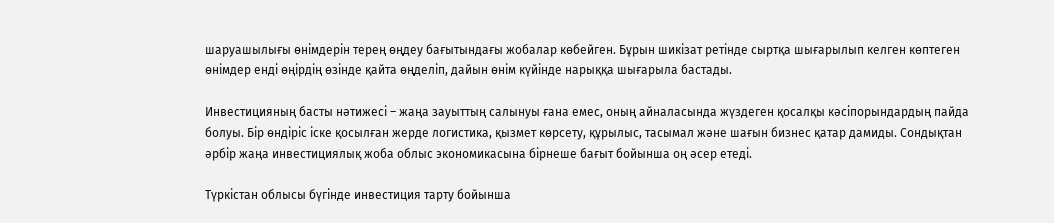шаруашылығы өнімдерін терең өңдеу бағытындағы жобалар көбейген. Бұрын шикізат ретінде сыртқа шығарылып келген көптеген өнімдер енді өңірдің өзінде қайта өңделіп, дайын өнім күйінде нарыққа шығарыла бастады.

Инвестицияның басты нәтижесі – жаңа зауыттың салынуы ғана емес, оның айналасында жүздеген қосалқы кәсіпорындардың пайда болуы. Бір өндіріс іске қосылған жерде логистика, қызмет көрсету, құрылыс, тасымал және шағын бизнес қатар дамиды. Сондықтан әрбір жаңа инвестициялық жоба облыс экономикасына бірнеше бағыт бойынша оң әсер етеді.

Түркістан облысы бүгінде инвестиция тарту бойынша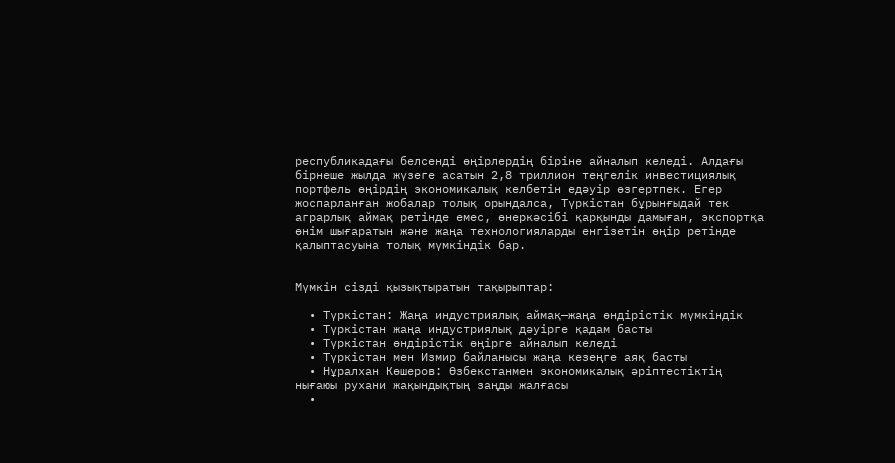республикадағы белсенді өңірлердің біріне айналып келеді. Алдағы бірнеше жылда жүзеге асатын 2,8 триллион теңгелік инвестициялық портфель өңірдің экономикалық келбетін едәуір өзгертпек. Егер жоспарланған жобалар толық орындалса, Түркістан бұрынғыдай тек аграрлық аймақ ретінде емес, өнеркәсібі қарқынды дамыған, экспортқа өнім шығаратын және жаңа технологияларды енгізетін өңір ретінде қалыптасуына толық мүмкіндік бар.


Мүмкін сізді қызықтыратын тақырыптар:

  • Түркістан: Жаңа индустриялық аймақ—жаңа өндірістік мүмкіндік
  • Түркістан жаңа индустриялық дәуірге қадам басты
  • Түркістан өндірістік өңірге айналып келеді
  • Түркістан мен Измир байланысы жаңа кезеңге аяқ басты
  • Нұралхан Көшеров: Өзбекстанмен экономикалық әріптестіктің нығаюы рухани жақындықтың заңды жалғасы
  •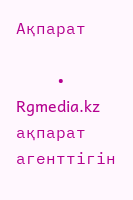Ақпарат

    • Rgmedia.kz ақпарат агенттігін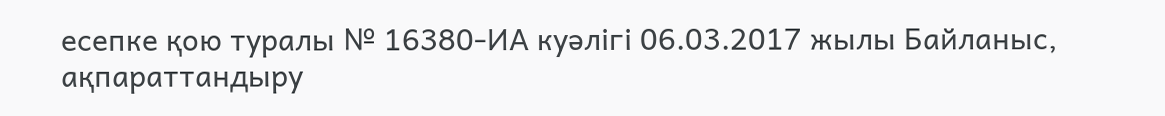есепке қою туралы № 16380-ИА куәлігі 06.03.2017 жылы Байланыс, ақпараттандыру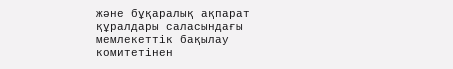және бұқаралық ақпарат құралдары саласындағы мемлекеттік бақылау комитетінен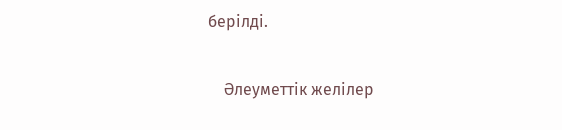берілді.

    Әлеуметтік желілер